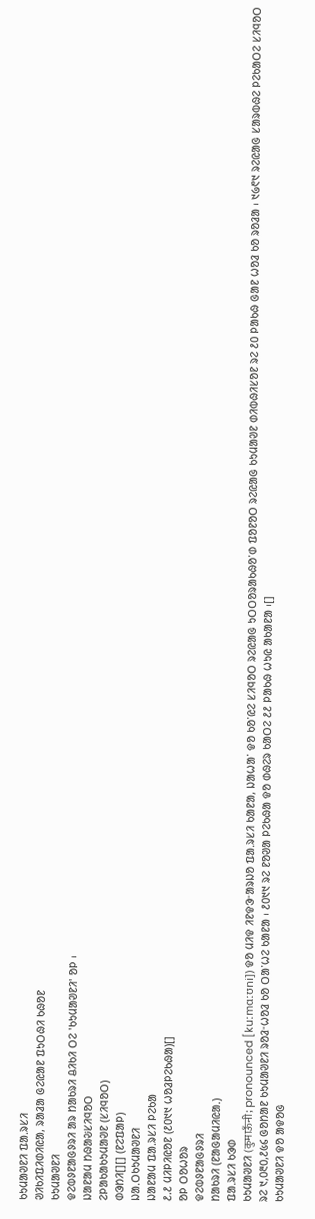ᱠᱩᱢᱟᱣᱱᱤ ᱯᱟᱹᱨᱥᱤ
ᱣᱤᱠᱤᱯᱤᱰᱤᱭᱟ, ᱨᱟᱲᱟ ᱜᱮᱭᱟᱱ ᱯᱩᱛᱷᱤ ᱠᱷᱚᱱ
ᱠᱩᱢᱟᱣᱱᱤ
ᱫᱮᱵᱽᱱᱟᱜᱽᱨᱤ ᱟᱨ ᱴᱟᱠᱨᱤ ᱪᱤᱠᱤ ᱛᱮ 'ᱠᱩᱢᱟᱣᱱᱤ' ᱚᱞ ᱾
ᱡᱟᱱᱟᱢ ᱴᱷᱟᱶᱥᱤᱧᱚᱛ
ᱮᱞᱟᱠᱟᱠᱩᱢᱟᱣᱱ (ᱥᱤᱧᱚᱛ)
ᱰᱳᱴᱤ[][] (ᱱᱮᱯᱟᱞ)
ᱡᱟᱹᱛᱠᱩᱢᱟᱣᱱᱤ
ᱡᱟᱱᱟᱢ ᱯᱟᱹᱨᱥᱤ ᱞᱮᱠᱟ
᱒.᱒ ᱢᱤᱞᱤᱭᱚᱱ (᱒᱐᱑᱑ ᱦᱚᱲᱞᱮᱠᱷᱟ)[]
ᱚᱞ ᱛᱚᱦᱚᱨ
ᱫᱮᱵᱽᱱᱟᱜᱽᱨᱤ
ᱴᱟᱠᱨᱤ (ᱱᱟᱜᱟᱢᱤᱭᱟᱹ)
ᱯᱟᱹᱨᱥᱤ ᱠᱳᱰ
ᱠᱩᱢᱟᱣᱱᱤ (कुमाऊँनी; pronounced [kuːmɑːʊni]) ᱫᱚ ᱢᱤᱫ ᱤᱱᱫᱳᱼᱟᱨᱡᱚ ᱯᱟᱹᱨᱥᱤ ᱠᱟᱱᱟ, ᱡᱟᱦᱟᱸ ᱫᱚ ᱠᱚᱸᱭᱮ ᱥᱤᱧᱚᱛ ᱨᱮᱭᱟᱜ ᱩᱛᱛᱚᱨᱟᱠᱷᱚᱸᱰ ᱯᱚᱱᱚᱛ ᱨᱮᱭᱟᱜ ᱠᱩᱢᱟᱣᱱ ᱰᱤᱵᱷᱤᱥᱚᱱ ᱨᱮ ᱒᱐ ᱞᱟᱠᱷ ᱜᱟᱱ ᱦᱚᱲ ᱠᱚ ᱨᱚᱲᱟ ᱾ ᱑᱙᱖᱑ ᱨᱮᱭᱟᱜ ᱥᱟᱨᱵᱷᱮ ᱞᱮᱠᱟᱛᱮ ᱥᱤᱧᱚᱛ ᱨᱮ ᱑,᱐᱓᱐,᱒᱕᱔ ᱜᱚᱴᱟᱱ ᱠᱩᱢᱟᱣᱱᱤ ᱨᱚᱲᱼᱦᱚᱲ ᱠᱚ ᱛᱟᱸᱦᱮ ᱠᱟᱱᱟ ᱾ ᱒᱐᱑᱑ ᱨᱮ ᱱᱚᱣᱟ ᱞᱮᱠᱷᱟ ᱫᱚ ᱰᱷᱮᱨ ᱠᱟᱛᱮ ᱒᱒ ᱞᱟᱠᱷ ᱦᱩᱭ ᱟᱠᱟᱱᱟ ᱾[]
ᱠᱩᱢᱟᱣᱱᱤ ᱫᱚ ᱟᱫᱚᱜ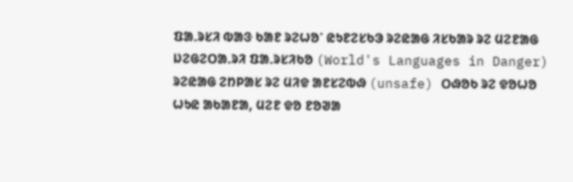ᱯᱟᱹᱨᱥᱤ ᱵᱟᱝ ᱠᱟᱱ ᱨᱮᱦᱚᱸ ᱭᱩᱱᱮᱥᱠᱳ ᱨᱮᱭᱟᱜ ᱤᱥᱠᱟᱨ ᱨᱮ ᱢᱮᱱᱟᱜ ᱡᱮᱜᱮᱛᱟᱹᱨᱤ ᱯᱟᱹᱨᱥᱤᱠᱚ (World's Languages in Danger) ᱨᱮᱭᱟᱜ ᱮᱴᱞᱟᱥ ᱨᱮ ᱢᱤᱫ ᱟᱱᱥᱮᱵᱷ (unsafe) ᱛᱷᱚᱠ ᱨᱮ ᱫᱚᱦᱚ ᱦᱩᱭ ᱟᱠᱟᱱᱟ, ᱢᱮᱱ ᱫᱚ ᱱᱚᱣᱟ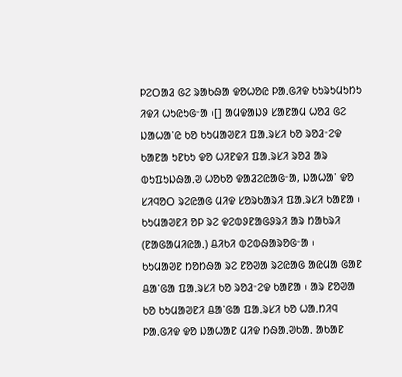ᱞᱮᱛᱟᱲ ᱜᱮ ᱨᱟᱠᱷᱟ ᱫᱚᱦᱚᱭ ᱞᱟᱹᱜᱤᱫ ᱠᱩᱨᱩᱢᱩᱴᱩ ᱤᱫᱤ ᱦᱩᱭᱩᱜᱼᱟ ᱾[] ᱟᱢᱫᱟᱡᱽ ᱥᱟᱱᱟᱢ ᱦᱚᱲ ᱜᱮ ᱡᱟᱦᱟᱸᱭ ᱠᱚ ᱠᱩᱢᱟᱣᱱᱤ ᱯᱟᱹᱨᱥᱤ ᱠᱚ ᱨᱚᱲᱼᱮᱫ ᱠᱟᱱᱟ ᱩᱱᱠᱩ ᱫᱚ ᱦᱤᱱᱫᱤ ᱯᱟᱹᱨᱥᱤ ᱨᱚᱲ ᱟᱨ ᱵᱩᱯᱩᱡᱷᱟᱹᱣ ᱦᱚᱠᱚ ᱫᱟᱲᱮᱭᱟᱜᱼᱟ, ᱡᱟᱦᱟᱸ ᱫᱚ ᱥᱤᱧᱚᱛ ᱨᱮᱭᱟᱜ ᱢᱤᱫ ᱥᱚᱨᱠᱟᱨᱤ ᱯᱟᱹᱨᱥᱤ ᱠᱟᱱᱟ ᱾
ᱠᱩᱢᱟᱣᱱᱤ ᱚᱞ ᱨᱮ ᱫᱮᱵᱽᱱᱟᱜᱽᱨᱤ ᱟᱨ ᱴᱟᱠᱨᱤ (ᱱᱟᱜᱟᱢᱤᱭᱟᱹ) ᱪᱤᱠᱤ ᱵᱮᱵᱷᱟᱨᱚᱜᱼᱟ ᱾
ᱠᱩᱢᱟᱣᱱ ᱴᱚᱴᱷᱟ ᱨᱮ ᱱᱚᱣᱟ ᱨᱮᱭᱟᱜ ᱟᱭᱢᱟ ᱜᱟᱱ ᱪᱟᱸᱜᱟ ᱯᱟᱹᱨᱥᱤ ᱠᱚ ᱨᱚᱲᱼᱮᱫ ᱠᱟᱱᱟ ᱾ ᱟᱨ ᱱᱚᱣᱟ ᱠᱚ ᱠᱩᱢᱟᱣᱱᱤ ᱪᱟᱸᱜᱟ ᱯᱟᱹᱨᱥᱤ ᱠᱚ ᱦᱟᱹᱴᱤᱧ ᱞᱟᱹᱜᱤᱫ ᱫᱚ ᱡᱟᱦᱟᱱ ᱢᱤᱫ ᱴᱷᱟᱹᱣᱠᱟᱹ ᱟᱠᱟᱱ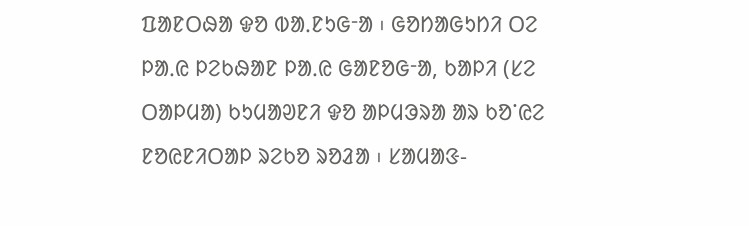ᱯᱟᱱᱛᱷᱟ ᱫᱚ ᱵᱟᱹᱱᱩᱜᱼᱟ ᱾ ᱜᱚᱴᱟᱜᱩᱴᱤ ᱛᱮ ᱞᱟᱹᱭ ᱞᱮᱠᱷᱟᱱ ᱞᱟᱹᱭ ᱜᱟᱱᱚᱜᱼᱟ, ᱠᱟᱞᱤ (ᱥᱮ ᱛᱟᱞᱢᱟ) ᱠᱩᱢᱟᱣᱱᱤ ᱫᱚ ᱟᱞᱢᱳᱨᱟ ᱟᱨ ᱠᱚᱸᱭᱮ ᱱᱚᱭᱱᱤᱛᱟᱞ ᱨᱮᱠᱚ ᱨᱚᱲᱟ ᱾ ᱥᱟᱢᱟᱝ-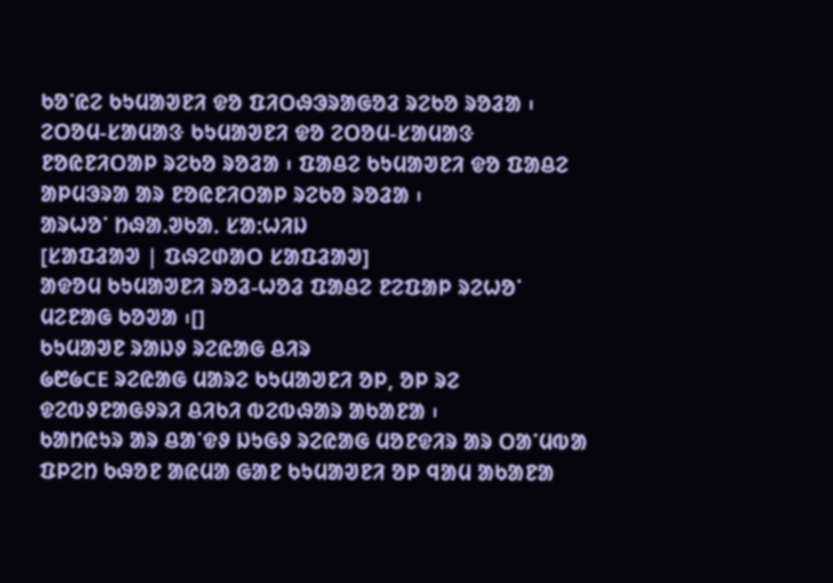ᱠᱚᱸᱭᱮ ᱠᱩᱢᱟᱣᱱᱤ ᱫᱚ ᱯᱤᱛᱷᱳᱨᱟᱜᱚᱲ ᱨᱮᱠᱚ ᱨᱚᱲᱟ ᱾ ᱮᱛᱚᱢ-ᱥᱟᱢᱟᱝ ᱠᱩᱢᱟᱣᱱᱤ ᱫᱚ ᱮᱛᱚᱢ-ᱥᱟᱢᱟᱝ ᱱᱚᱭᱱᱤᱛᱟᱞ ᱨᱮᱠᱚ ᱨᱚᱲᱟ ᱾ ᱯᱟᱪᱮ ᱠᱩᱢᱟᱣᱱᱤ ᱫᱚ ᱯᱟᱪᱮ ᱟᱞᱢᱳᱨᱟ ᱟᱨ ᱱᱚᱭᱱᱤᱛᱟᱞ ᱨᱮᱠᱚ ᱨᱚᱲᱟ ᱾
ᱟᱨᱦᱚᱸ ᱴᱷᱟᱹᱣᱠᱟᱹ ᱥᱟᱺᱦᱤᱡ
[ᱥᱟᱯᱲᱟᱣ | ᱯᱷᱮᱰᱟᱛ ᱥᱟᱯᱲᱟᱣ]
ᱟᱫᱚᱢ ᱠᱩᱢᱟᱣᱱᱤ ᱨᱚᱲ-ᱦᱚᱲ ᱯᱟᱪᱮ ᱱᱮᱯᱟᱞ ᱨᱮᱦᱚᱸ ᱢᱮᱱᱟᱜ ᱠᱚᱣᱟ ᱾[]
ᱠᱩᱢᱟᱣᱱ ᱨᱟᱡᱽ ᱨᱮᱭᱟᱜ ᱪᱤᱨ
᱙᱘᱙CE ᱨᱮᱭᱟᱜ ᱢᱟᱨᱮ ᱠᱩᱢᱟᱣᱱᱤ ᱚᱞ, ᱚᱞ ᱨᱮ ᱫᱮᱵᱽᱱᱟᱜᱽᱨᱤ ᱪᱤᱠᱤ ᱵᱮᱵᱷᱟᱨ ᱟᱠᱟᱱᱟ ᱾
ᱠᱟᱴᱭᱩᱨ ᱟᱨ ᱪᱟᱸᱫᱽ ᱡᱩᱜᱽ ᱨᱮᱭᱟᱜ ᱢᱚᱱᱫᱤᱨ ᱟᱨ ᱛᱟᱸᱢᱵᱟ ᱯᱞᱮᱴ ᱠᱷᱚᱱ ᱟᱭᱢᱟ ᱜᱟᱱ ᱠᱩᱢᱟᱣᱱᱤ ᱚᱞ ᱧᱟᱢ ᱟᱠᱟᱱᱟ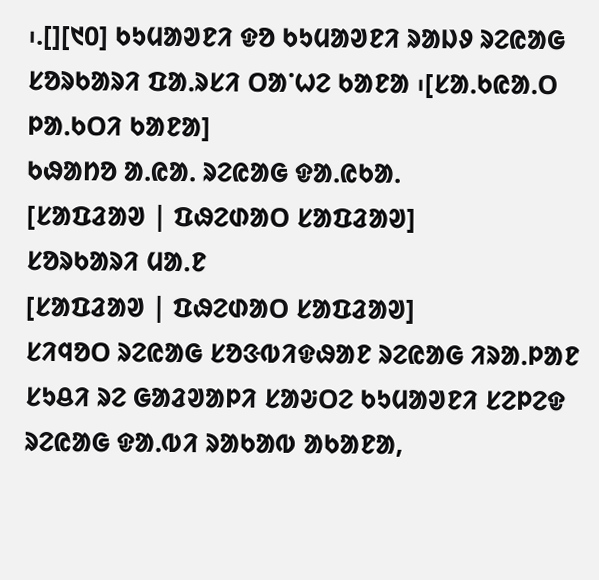᱾.[][᱑᱐] ᱠᱩᱢᱟᱣᱱᱤ ᱫᱚ ᱠᱩᱢᱟᱣᱱᱤ ᱨᱟᱡᱽ ᱨᱮᱭᱟᱜ ᱥᱚᱨᱠᱟᱨᱤ ᱯᱟᱹᱨᱥᱤ ᱛᱟᱸᱦᱮ ᱠᱟᱱᱟ ᱾[ᱥᱟᱹᱠᱭᱟᱹᱛ ᱞᱟᱹᱠᱛᱤ ᱠᱟᱱᱟ]
ᱠᱷᱟᱴᱚ ᱟᱹᱭᱟᱹ ᱨᱮᱭᱟᱜ ᱫᱟᱹᱭᱠᱟᱹ
[ᱥᱟᱯᱲᱟᱣ | ᱯᱷᱮᱰᱟᱛ ᱥᱟᱯᱲᱟᱣ]
ᱥᱚᱨᱠᱟᱨᱤ ᱢᱟᱹᱱ
[ᱥᱟᱯᱲᱟᱣ | ᱯᱷᱮᱰᱟᱛ ᱥᱟᱯᱲᱟᱣ]
ᱥᱤᱧᱚᱛ ᱨᱮᱭᱟᱜ ᱥᱚᱝᱵᱤᱫᱷᱟᱱ ᱨᱮᱭᱟᱜ ᱤᱨᱟᱹᱞᱟᱱ ᱥᱩᱪᱤ ᱨᱮ ᱜᱟᱲᱣᱟᱞᱤ ᱥᱟᱶᱛᱮ ᱠᱩᱢᱟᱣᱱᱤ ᱥᱮᱞᱮᱫ ᱨᱮᱭᱟᱜ ᱫᱟᱹᱵᱤ ᱨᱟᱠᱟᱵ ᱟᱠᱟᱱᱟ,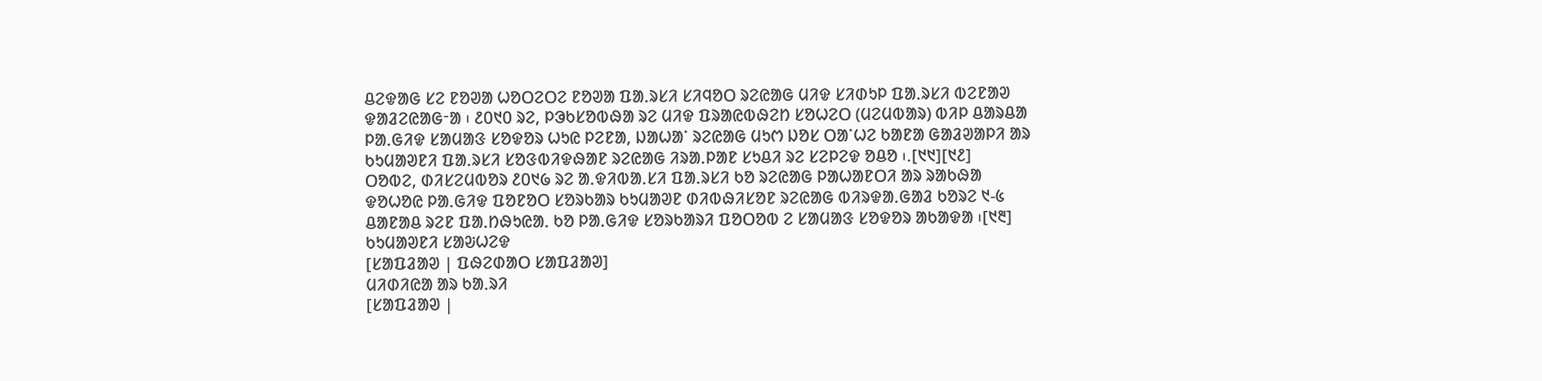ᱪᱮᱫᱟᱜ ᱥᱮ ᱱᱚᱣᱟ ᱦᱚᱛᱮᱛᱮ ᱱᱚᱣᱟ ᱯᱟᱹᱨᱥᱤ ᱥᱤᱧᱚᱛ ᱨᱮᱭᱟᱜ ᱢᱤᱫ ᱥᱤᱰᱩᱞ ᱯᱟᱹᱨᱥᱤ ᱵᱮᱱᱟᱣ ᱫᱟᱲᱮᱭᱟᱜᱼᱟ ᱾ ᱒᱐᱑᱐ ᱨᱮ, ᱞᱳᱠᱥᱚᱵᱷᱟ ᱨᱮ ᱢᱤᱫ ᱯᱨᱟᱭᱵᱷᱮᱴ ᱥᱚᱦᱮᱛ (ᱢᱮᱢᱵᱟᱨ) ᱵᱤᱞ ᱪᱟᱨᱪᱟ ᱞᱟᱹᱜᱤᱫ ᱥᱟᱢᱟᱝ ᱥᱚᱫᱚᱨ ᱦᱩᱭ ᱞᱮᱱᱟ, ᱡᱟᱦᱟᱸ ᱨᱮᱭᱟᱜ ᱢᱩᱬ ᱡᱚᱥ ᱛᱟᱸᱦᱮ ᱠᱟᱱᱟ ᱜᱟᱲᱣᱟᱞᱤ ᱟᱨ ᱠᱩᱢᱟᱣᱱᱤ ᱯᱟᱹᱨᱥᱤ ᱥᱚᱝᱵᱤᱫᱷᱟᱱ ᱨᱮᱭᱟᱜ ᱤᱨᱟᱹᱞᱟᱱ ᱥᱩᱪᱤ ᱨᱮ ᱥᱮᱞᱮᱫ ᱚᱪᱚ ᱾.[᱑᱑][᱑᱒]
ᱛᱚᱵᱮ, ᱰᱤᱥᱮᱢᱵᱚᱨ ᱒᱐᱑᱙ ᱨᱮ ᱟᱹᱫᱤᱵᱟᱹᱥᱤ ᱯᱟᱹᱨᱥᱤ ᱠᱚ ᱨᱮᱭᱟᱜ ᱞᱟᱦᱟᱱᱛᱤ ᱟᱨ ᱨᱟᱠᱷᱟ ᱫᱚᱦᱚᱭ ᱞᱟᱹᱜᱤᱫ ᱯᱚᱱᱚᱛ ᱥᱚᱨᱠᱟᱨ ᱠᱩᱢᱟᱣᱱ ᱰᱤᱵᱷᱤᱥᱚᱱ ᱨᱮᱭᱟᱜ ᱵᱤᱨᱫᱟᱹᱜᱟᱲ ᱠᱚᱨᱮ ᱑-᱕ ᱪᱟᱱᱟᱪ ᱨᱮᱱ ᱯᱟᱹᱴᱷᱩᱭᱟᱹ ᱠᱚ ᱞᱟᱹᱜᱤᱫ ᱥᱚᱨᱠᱟᱨᱤ ᱯᱚᱛᱚᱵ ᱮ ᱥᱟᱢᱟᱝ ᱥᱚᱫᱚᱨ ᱟᱠᱟᱫᱟ ᱾[᱑᱓]
ᱠᱩᱢᱟᱣᱱᱤ ᱥᱟᱶᱦᱮᱫ
[ᱥᱟᱯᱲᱟᱣ | ᱯᱷᱮᱰᱟᱛ ᱥᱟᱯᱲᱟᱣ]
ᱢᱤᱰᱤᱭᱟ ᱟᱨ ᱠᱟᱹᱨᱤ
[ᱥᱟᱯᱲᱟᱣ |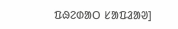ᱯᱷᱮᱰᱟᱛ ᱥᱟᱯᱲᱟᱣ]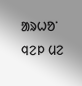ᱟᱨᱦᱚᱸ ᱧᱮᱞ ᱢᱮ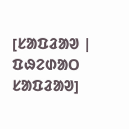[ᱥᱟᱯᱲᱟᱣ | ᱯᱷᱮᱰᱟᱛ ᱥᱟᱯᱲᱟᱣ]